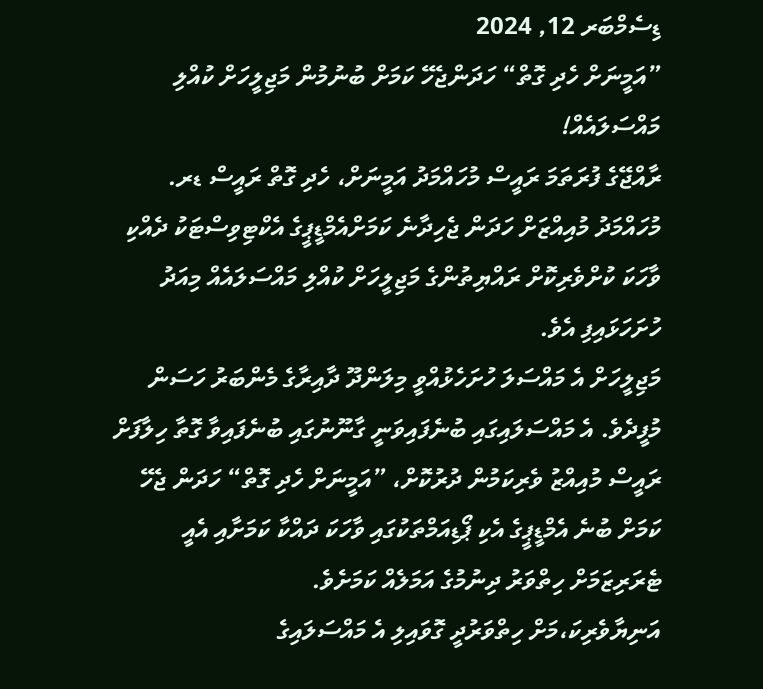ޑިސެމްބަރ 12, 2024
”އަމީނަށް ހެދި ގޮތް“ ހަދަންޖެހޭ ކަމަށް ބުނުމުން މަޖިލީހަށް ކުއްލި މައްސަލައެއް!
ރާއްޖޭގެ ފުރަތަމަ ރައީސް މުހައްމަދު އަމީނަށް، ހެދި ގޮތް ރައީސް ޑރ. މުހައްމަދު މުއިއްޒަށް ހަދަން ޖެހިދާނެ ކަމަށްއެމްޑީޕީގެ އެކްޓިވިސްޓަކު ދެއްކި ވާހަކަ ކުށްވެރިކޮށް ރައްޔިތުންގެ މަޖިލީހަށް ކުއްލި މައްސަލައެއް މިއަދު ހުށަހަޅައިފި އެވެ.
މަޖިލީހަށް އެ މައްސަލަ ހުށަހެޅުއްވީ މިލަންދޫ ދާއިރާގެ މެންބަރު ހަސަން މުފީދެވެ. އެ މައްސަލައިގައި ބުނެފައިވަނީ ގާނޫނުގައި ބުނެފައިވާ ގޮތާ ހިލާފަށް ރައީސް މުއިއްޒު ވެރިކަމުން ދުރުކޮށް، ”އަމީނަށް ހެދި ގޮތް“ ހަދަން ޖެހޭ ކަމަށް ބުނެ އެމްޑީޕީގެ އެކި ޕޯޑިއަމްތަކުގައި ވާހަކަ ދައްކާ ކަމަށާއި އެއީ ޓެރަރިޒަމަށް ހިތްވަރު ދިނުމުގެ އަމަލެއް ކަމަށެވެ.
އަނިޔާވެރިކަ،މަށް ހިތްވަރުދީ ގޮވައިލި އެ މައްސަލައިގެ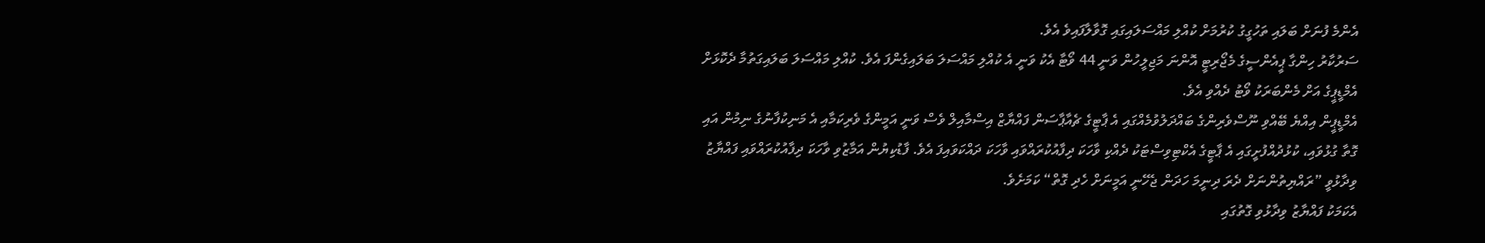އެންމެ ފުނަށް ބަލައި ތަހުގީގު ކުރުމަށް ކުއްލި މައްސަލައިގައި ގޮވާލާފައިވެ އެވެ.
ސަރުކާރު ހިންގާ ޕީއެންސީގެ މެޖޯރިޓީ އޮންނަ މަޖިލީހުން ވަނީ 44 ވޯޓާ އެކު ވަނީ އެ ކުއްލި މައްސަލަ ބަލައިގެންފަ އެވެ. ކުއްލި މައްސަލަ ބަލައިގަތުމާ ދެކޮޅަށް އެމްޑީޕީގެ އަށް މެންބަރަކު ވޯޓު ދެއްވި އެވެ.
އެމްޑީޕީން އިއްޔެ ބޭއްވި ނޫސްވެރިންގެ ބައްދަލުވުމެއްގައި އެ ޕާޓީގެ ޗެއާޕާސަން ފައްޔާޒް އިސްމާއިލް ވެސް ވަނީ އަމީންގެ ވެރިކަމާއި އެ މަނިކުފާނުގެ ނިމުން އައި ގޮތާ ގުޅުވައި، ކުޅުދުއްފުށީގައި އެ ޕާޓީގެ އެކްޓިވިސްޓަކު ދެއްކި ވާހަކަ ދިފާއުކުރައްވައި ވާހަކަ ދައްކަވައިފަ އެވެ. ފާޑުކިޔުން އަމާޒުވި ވާހަކަ ދިފާއުކުރައްވައި ފައްޔާޒު ވިދާޅުވީ ”ރައްޔިތުންނަށް ދެރަ ދިނީމަ ހަދަން ޖެހޭނީ އަމީނަށް ހެދި ގޮތް“ ކަމަށެވެ.
އެކަމަކު ފައްޔާޒު ވިދާޅުވި ގޮތުގައި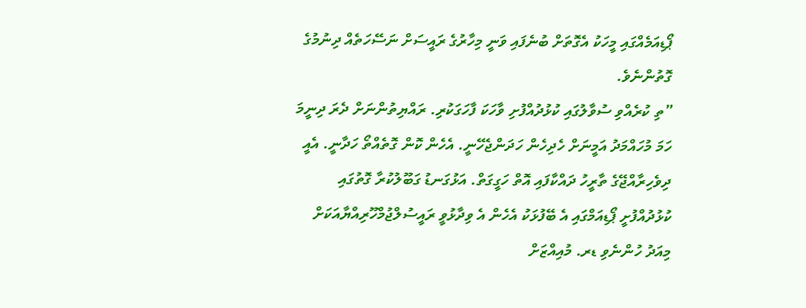ޕޯޑިއަމެއްގައި މީހަކު އެގޮތަށް ބުނެފައި ވަނީ މިހާރުގެ ރައީސަށް ނަސޭހަތެއް ދިނުމުގެ ގޮތުންނެވެ.
”ތި ކުރެއްވި ސުވާލުގައި ކުޅުދުއްފުށި ވާހަކަ ފާހަގަކުރި. ރައްޔިތުންނަށް ދެރަ ދިނީމަ ހަމަ މުހައްމަދު އަމީނަށް ހެދިހެން ހަދަންޖެހޭނީ. އެހެން ކޮން ގޮތެއްތޯ ހަދާނީ. އެއީ ދިވެހިރާއްޖޭގެ ތާރީހު ދައްކާފައި އޮތް ހަގީގަތް. އަޅުގަނޑު ގަބޫލުކުރާ ގޮތުގައި ކުޅުދުއްފުށީ ޕޯޑިއަމްގައި އެ ބޭފުޅަކު އެހެން އެ ވިދާޅުވީ ރައީސުލްޖުމްހޫރިއްޔާއަކަށް މިއަދު ހުންނެވި ޑރ. މުއިއްޒަށް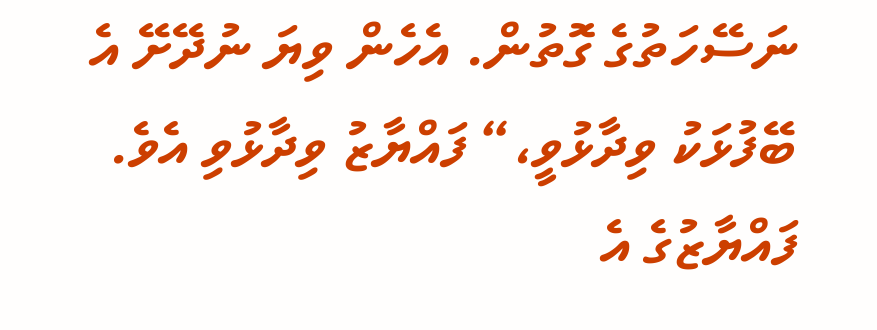ނަސޭހަތުގެ ގޮތުން. އެހެން ވިޔަ ނުދޭށޭ އެ ބޭފުޅަކު ވިދާޅުވީ،“ ފައްޔާޒު ވިދާޅުވި އެވެ.
ފައްޔާޒުގެ އެ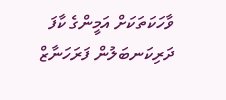ވާހަކަތަކަށް އަމީންގެ ކާފަ ދަރިކަނބަލުން ފަރަހަނާޒް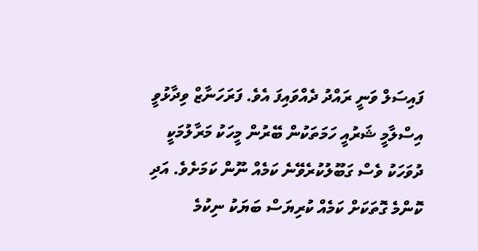ފައިސަލް ވަނީ ރައްދު ދެއްވައިފަ އެވެ. ފަރަހަނާޒް ވިދާޅުވީ އިސްލާމީ ޝަރުއީ ހަމަތަކުން ބޭރުން މީހަކު މަރާލުމަކީ ދުވަހަކު ވެސް ގަބޫލުކުރެވޭނެ ކަމެއް ނޫން ކަމަށެވެ. އަދި ކޮންމެ ގޮތަކަށް ކަމެއް ކުރިޔަސް ބަޔަކު ނިކުމެ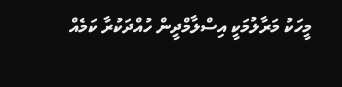މީހަކު މަރާލުމަކީ އިސްލާމްދީން ހުއްދަކުރާ ކަމެއް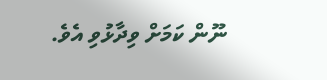ނޫން ކަމަށް ވިދާޅުވި އެވެ.